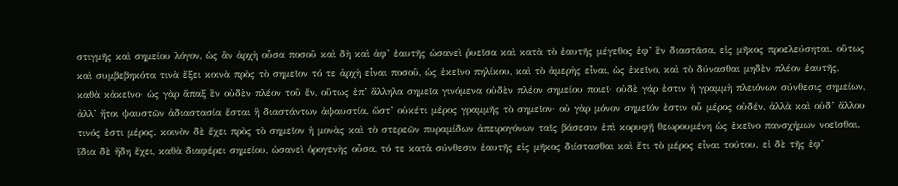στιγμῆς καὶ σημείου λόγον, ὡς ἂν ἀρχὴ οὖσα ποσοῦ καὶ δὴ καὶ ἀφ’ ἑαυτῆς ὡσανεὶ ῥυεῖσα καὶ κατὰ τὸ ἑαυτῆς μέγεθος ἐφ’ ἓν διαστᾶσα, εἰς μῆκος προελεύσηται. οὕτως καὶ συμβεβηκότα τινὰ ἕξει κοινὰ πρὸς τὸ σημεῖον τό τε ἀρχὴ εἶναι ποσοῦ, ὡς ἐκεῖνο πηλίκου, καὶ τὸ ἀμερὴς εἶναι, ὡς ἐκεῖνο, καὶ τὸ δύνασθαι μηδὲν πλέον ἑαυτῆς, καθὰ κἀκεῖνο· ὡς γὰρ ἅπαξ ἓν οὐδὲν πλέον τοῦ ἕν, οὕτως ἐπ’ ἄλληλα σημεῖα γινόμενα οὐδὲν πλέον σημείου ποιεῖ· οὐδὲ γάρ ἐστιν ἡ γραμμὴ πλειόνων σύνθεσις σημείων, ἀλλ’ ἤτοι ψαυστῶν ἀδιαστασία ἔσται ἢ διαστάντων ἀψαυστία, ὥστ’ οὐκέτι μέρος γραμμῆς τὸ σημεῖον· οὐ γὰρ μόνον σημεῖόν ἐστιν οὗ μέρος οὐδέν, ἀλλὰ καὶ οὐδ’ ἄλλου τινός ἐστι μέρος. κοινὸν δὲ ἔχει πρὸς τὸ σημεῖον ἡ μονὰς καὶ τὸ στερεῶν πυραμίδων ἀπειρογόνων ταῖς βάσεσιν ἐπὶ κορυφῇ θεωρουμένη ὡς ἐκεῖνο πανσχήμων νοεῖσθαι. ἴδια δὲ ἤδη ἔχει, καθὰ διαφέρει σημείου, ὡσανεὶ ὁρογενὴς οὖσα, τό τε κατὰ σύνθεσιν ἑαυτῆς εἰς μῆκος διίστασθαι καὶ ἔτι τὸ μέρος εἶναι τούτου. εἰ δὲ τῆς ἐφ’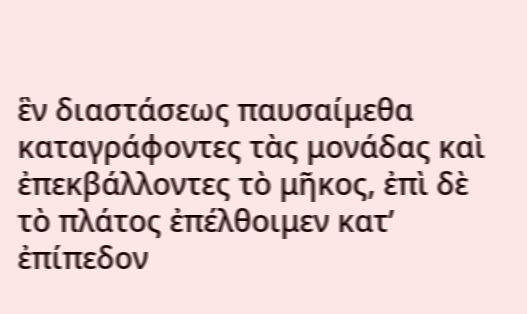ἓν διαστάσεως παυσαίμεθα καταγράφοντες τὰς μονάδας καὶ ἐπεκβάλλοντες τὸ μῆκος, ἐπὶ δὲ τὸ πλάτος ἐπέλθοιμεν κατ’ ἐπίπεδον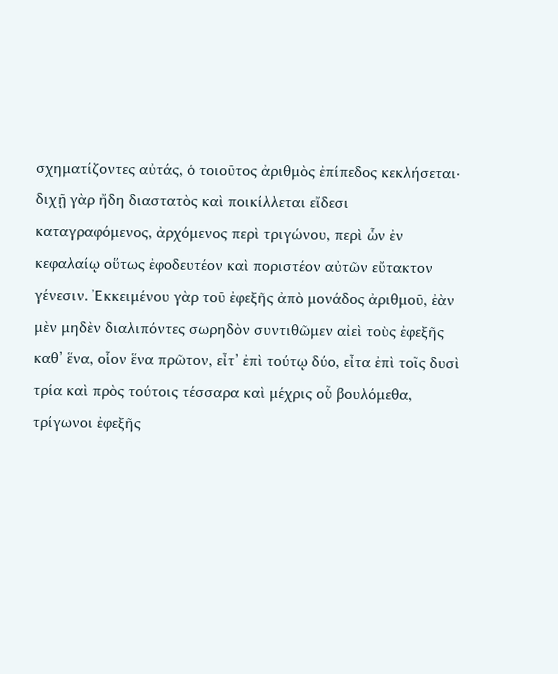σχηματίζοντες αὐτάς, ὁ τοιοῦτος ἀριθμὸς ἐπίπεδος κεκλήσεται· διχῇ γὰρ ἤδη διαστατὸς καὶ ποικίλλεται εἴδεσι καταγραφόμενος, ἀρχόμενος περὶ τριγώνου, περὶ ὧν ἐν κεφαλαίῳ οὕτως ἐφοδευτέον καὶ ποριστέον αὐτῶν εὔτακτον γένεσιν. Ἐκκειμένου γὰρ τοῦ ἐφεξῆς ἀπὸ μονάδος ἀριθμοῦ, ἐὰν μὲν μηδὲν διαλιπόντες σωρηδὸν συντιθῶμεν αἰεὶ τοὺς ἐφεξῆς καθ’ ἕνα, οἷον ἕνα πρῶτον, εἶτ’ ἐπὶ τούτῳ δύο, εἶτα ἐπὶ τοῖς δυσὶ τρία καὶ πρὸς τούτοις τέσσαρα καὶ μέχρις οὗ βουλόμεθα, τρίγωνοι ἐφεξῆς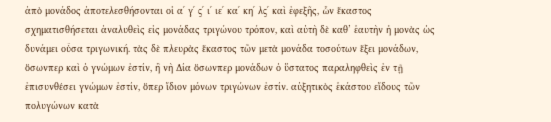ἀπὸ μονάδος ἀποτελεσθήσονται οἱ αʹ γʹ ϛʹ ιʹ ιεʹ καʹ κηʹ λϛʹ καὶ ἐφεξῆς, ὧν ἕκαστος σχηματισθήσεται ἀναλυθεὶς εἰς μονάδας τριγώνου τρόπον, καὶ αὐτὴ δὲ καθ’ ἑαυτὴν ἡ μονὰς ὡς δυνάμει οὖσα τριγωνική. τὰς δὲ πλευρὰς ἕκαστος τῶν μετὰ μονάδα τοσούτων ἕξει μονάδων, ὅσωνπερ καὶ ὁ γνώμων ἐστίν, ἢ νὴ Δία ὅσωνπερ μονάδων ὁ ὕστατος παραληφθεὶς ἐν τῇ ἐπισυνθέσει γνώμων ἐστίν, ὅπερ ἴδιον μόνων τριγώνων ἐστίν. αὐξητικὸς ἑκάστου εἴδους τῶν πολυγώνων κατὰ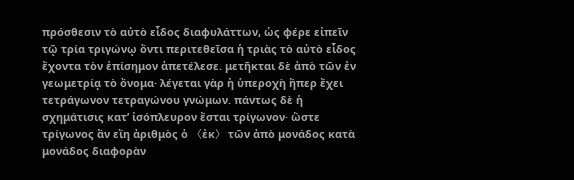πρόσθεσιν τὸ αὐτὸ εἶδος διαφυλάττων, ὡς φέρε εἰπεῖν τῷ τρία τριγώνῳ ὄντι περιτεθεῖσα ἡ τριὰς τὸ αὐτὸ εἶδος ἔχοντα τὸν ἐπίσημον ἀπετέλεσε. μετῆκται δὲ ἀπὸ τῶν ἐν γεωμετρίᾳ τὸ ὄνομα· λέγεται γὰρ ἡ ὑπεροχὴ ἥπερ ἔχει τετράγωνον τετραγώνου γνώμων. πάντως δὲ ἡ σχημάτισις κατ’ ἰσόπλευρον ἔσται τρίγωνον· ὥστε τρίγωνος ἂν εἴη ἀριθμὸς ὁ 〈ἐκ〉 τῶν ἀπὸ μονάδος κατὰ μονάδος διαφορὰν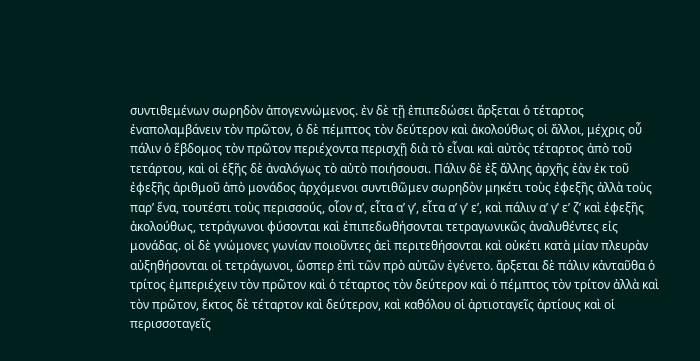συντιθεμένων σωρηδὸν ἀπογεννώμενος. ἐν δὲ τῇ ἐπιπεδώσει ἄρξεται ὁ τέταρτος ἐναπολαμβάνειν τὸν πρῶτον, ὁ δὲ πέμπτος τὸν δεύτερον καὶ ἀκολούθως οἱ ἄλλοι, μέχρις οὗ πάλιν ὁ ἕβδομος τὸν πρῶτον περιέχοντα περισχῇ διὰ τὸ εἶναι καὶ αὐτὸς τέταρτος ἀπὸ τοῦ τετάρτου, καὶ οἱ ἑξῆς δὲ ἀναλόγως τὸ αὐτὸ ποιήσουσι. Πάλιν δὲ ἐξ ἄλλης ἀρχῆς ἐὰν ἐκ τοῦ ἐφεξῆς ἀριθμοῦ ἀπὸ μονάδος ἀρχόμενοι συντιθῶμεν σωρηδὸν μηκέτι τοὺς ἐφεξῆς ἀλλὰ τοὺς παρ’ ἕνα, τουτέστι τοὺς περισσούς, οἷον αʹ, εἶτα αʹ γʹ, εἶτα αʹ γʹ εʹ, καὶ πάλιν αʹ γʹ εʹ ζʹ καὶ ἐφεξῆς ἀκολούθως, τετράγωνοι φύσονται καὶ ἐπιπεδωθήσονται τετραγωνικῶς ἀναλυθέντες εἰς μονάδας. οἱ δὲ γνώμονες γωνίαν ποιοῦντες ἀεὶ περιτεθήσονται καὶ οὐκέτι κατὰ μίαν πλευρὰν αὐξηθήσονται οἱ τετράγωνοι, ὥσπερ ἐπὶ τῶν πρὸ αὐτῶν ἐγένετο. ἄρξεται δὲ πάλιν κἀνταῦθα ὁ τρίτος ἐμπεριέχειν τὸν πρῶτον καὶ ὁ τέταρτος τὸν δεύτερον καὶ ὁ πέμπτος τὸν τρίτον ἀλλὰ καὶ τὸν πρῶτον, ἕκτος δὲ τέταρτον καὶ δεύτερον, καὶ καθόλου οἱ ἀρτιοταγεῖς ἀρτίους καὶ οἱ περισσοταγεῖς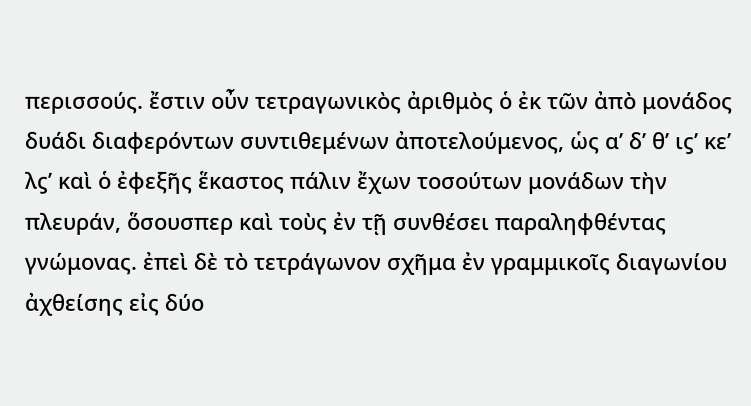περισσούς. ἔστιν οὖν τετραγωνικὸς ἀριθμὸς ὁ ἐκ τῶν ἀπὸ μονάδος δυάδι διαφερόντων συντιθεμένων ἀποτελούμενος, ὡς αʹ δʹ θʹ ιϛʹ κεʹ λϛʹ καὶ ὁ ἐφεξῆς ἕκαστος πάλιν ἔχων τοσούτων μονάδων τὴν πλευράν, ὅσουσπερ καὶ τοὺς ἐν τῇ συνθέσει παραληφθέντας γνώμονας. ἐπεὶ δὲ τὸ τετράγωνον σχῆμα ἐν γραμμικοῖς διαγωνίου ἀχθείσης εἰς δύο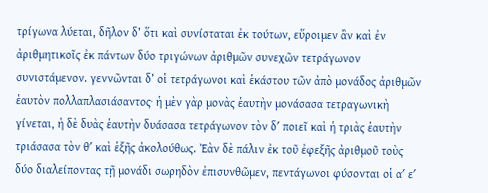τρίγωνα λύεται, δῆλον δ’ ὅτι καὶ συνίσταται ἐκ τούτων, εὕροιμεν ἂν καὶ ἐν ἀριθμητικοῖς ἐκ πάντων δύο τριγώνων ἀριθμῶν συνεχῶν τετράγωνον συνιστάμενον. γεννῶνται δ’ οἱ τετράγωνοι καὶ ἑκάστου τῶν ἀπὸ μονάδος ἀριθμῶν ἑαυτὸν πολλαπλασιάσαντος· ἡ μὲν γὰρ μονὰς ἑαυτὴν μονάσασα τετραγωνικὴ γίνεται, ἡ δὲ δυὰς ἑαυτὴν δυάσασα τετράγωνον τὸν δʹ ποιεῖ καὶ ἡ τριὰς ἑαυτὴν τριάσασα τὸν θʹ καὶ ἑξῆς ἀκολούθως. Ἐὰν δὲ πάλιν ἐκ τοῦ ἐφεξῆς ἀριθμοῦ τοὺς δύο διαλείποντας τῇ μονάδι σωρηδὸν ἐπισυνθῶμεν, πεντάγωνοι φύσονται οἱ αʹ εʹ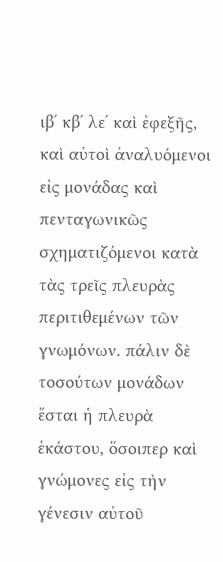ιβʹ κβʹ λεʹ καὶ ἐφεξῆς, καὶ αὐτοὶ ἀναλυόμενοι εἰς μονάδας καὶ πενταγωνικῶς σχηματιζόμενοι κατὰ τὰς τρεῖς πλευρὰς περιτιθεμένων τῶν γνωμόνων. πάλιν δὲ τοσούτων μονάδων ἔσται ἡ πλευρὰ ἑκάστου, ὅσοιπερ καὶ γνώμονες εἰς τὴν γένεσιν αὐτοῦ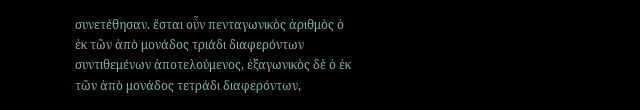συνετέθησαν. ἔσται οὖν πενταγωνικὸς ἀριθμὸς ὁ ἐκ τῶν ἀπὸ μονάδος τριάδι διαφερόντων συντιθεμένων ἀποτελούμενος, ἑξαγωνικὸς δὲ ὁ ἐκ τῶν ἀπὸ μονάδος τετράδι διαφερόντων,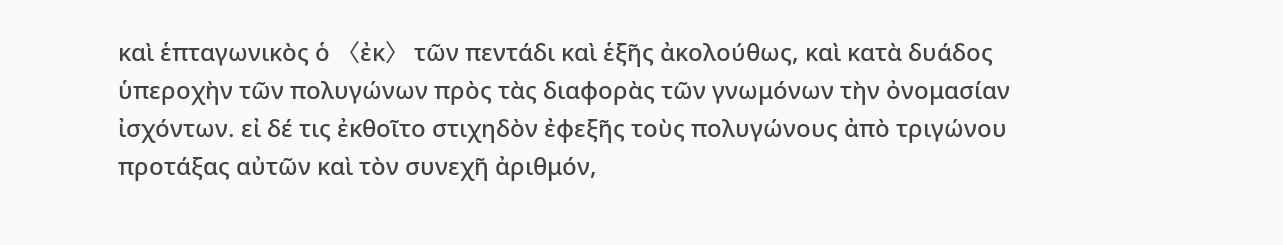καὶ ἑπταγωνικὸς ὁ 〈ἐκ〉 τῶν πεντάδι καὶ ἑξῆς ἀκολούθως, καὶ κατὰ δυάδος ὑπεροχὴν τῶν πολυγώνων πρὸς τὰς διαφορὰς τῶν γνωμόνων τὴν ὀνομασίαν ἰσχόντων. εἰ δέ τις ἐκθοῖτο στιχηδὸν ἐφεξῆς τοὺς πολυγώνους ἀπὸ τριγώνου προτάξας αὐτῶν καὶ τὸν συνεχῆ ἀριθμόν,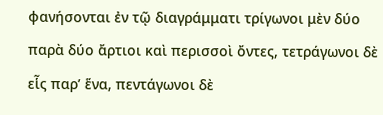φανήσονται ἐν τῷ διαγράμματι τρίγωνοι μὲν δύο παρὰ δύο ἄρτιοι καὶ περισσοὶ ὄντες, τετράγωνοι δὲ εἷς παρ’ ἕνα, πεντάγωνοι δὲ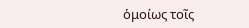ὁμοίως τοῖς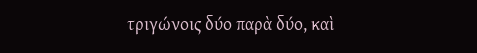τριγώνοις δύο παρὰ δύο, καὶ